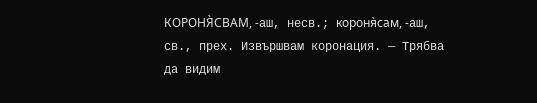КОРОНЯ̀СВАМ, -аш, несв.; короня̀сам, -аш, св., прех. Извършвам коронация. — Трябва да видим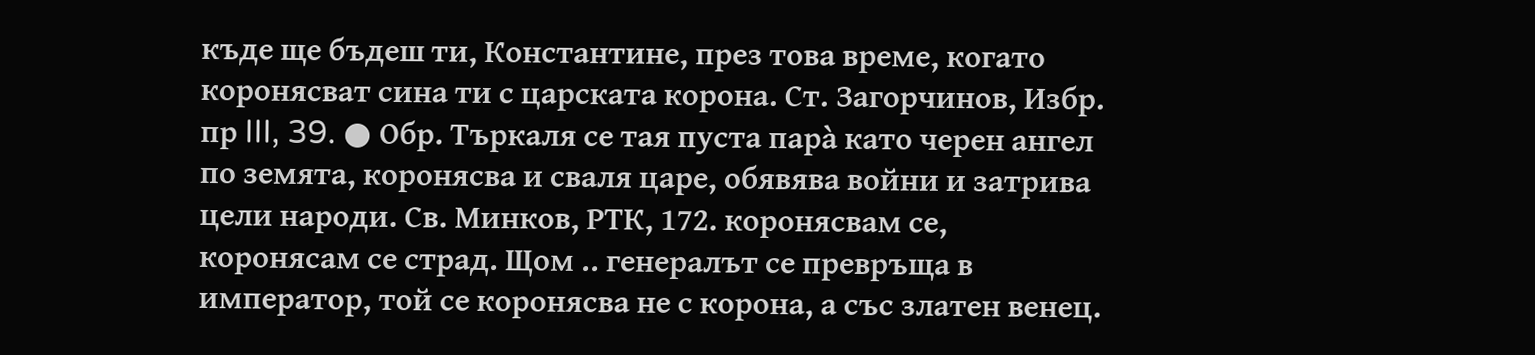къде ще бъдеш ти, Константине, през това време, когато коронясват сина ти с царската корона. Ст. Загорчинов, Избр. пр III, 39. ● Обр. Търкаля се тая пуста пара̀ като черен ангел по земята, коронясва и сваля царе, обявява войни и затрива цели народи. Св. Минков, РТК, 172. коронясвам се, коронясам се страд. Щом .. генералът се превръща в император, той се коронясва не с корона, а със златен венец.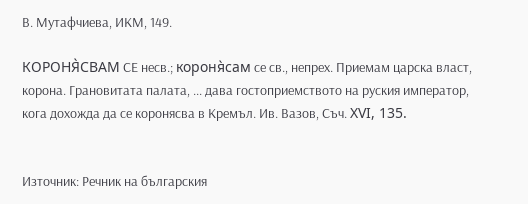В. Мутафчиева, ИКМ, 149.

КОРОНЯ̀СВАМ СЕ несв.; короня̀сам се св., непрех. Приемам царска власт, корона. Грановитата палата, ... дава гостоприемството на руския император, кога дохожда да се коронясва в Кремъл. Ив. Вазов, Съч. XVI, 135.


Източник: Речник на българския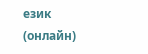език (онлайн)